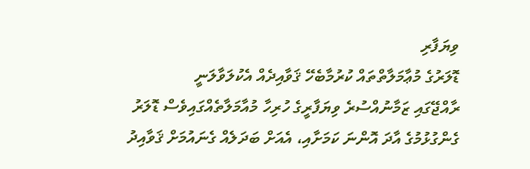ވިޔަފާރި
ޑޮލަރުގެ މުޢާމަލާތްތައް ކުރުމާބެހޭ ޤަވާއިދެއް އެކުލަވާލަނީ
ރާއްޖޭގައި ޒަމާނުއްސުރެ ވިޔަފާރީގެ ހުރިހާ މުއާމަލާތެއްގައިވެސް ޑޮލަރު ގެންގުޅުމުގެ އާދަ އޮންނަ ކަމަށާއި، އެއަށް ބަދަލެއް ގެނައުމަށް ޤަވާއިދު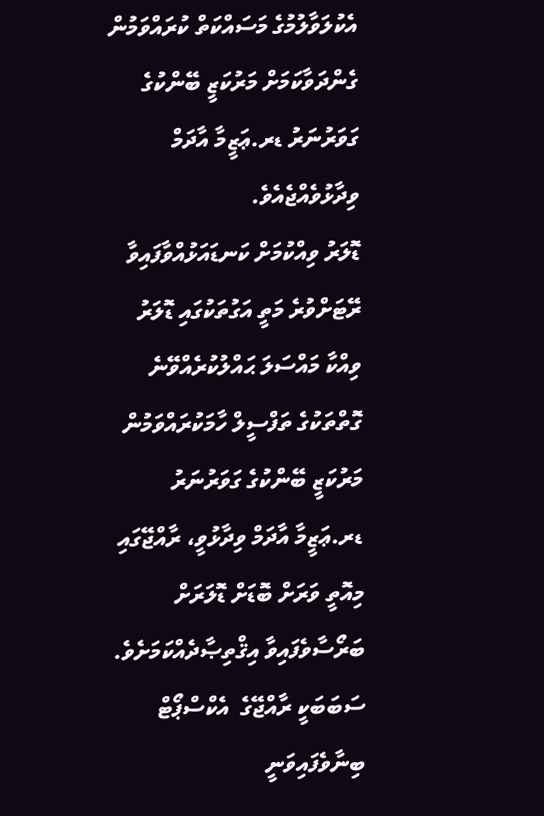އެކުލަވާލުމުގެ މަސައްކަތް ކުރައްވަމުން ގެންދަވާކަމަށް މަރުކަޒީ ބޭންކުގެ ގަވަރުނަރު ޑރ.ޢަޒީމާ އާދަމް ވިދާޅުވެއްޖެއެވެ.
ޑޮލަރު ވިއްކުމަށް ކަނޑައަޅުއްވާފައިވާ ރޭޓަށްވުރެ މަތީ އަގުތަކުގައި ޑޮލަރު ވިއްކާ މައްސަލަ ޙައްލުކުރެއްވޭނެ ގޮތްތަކުގެ ތަފްސީލް ހާމަކުރައްވަމުން މަރުކަޒީ ބޭންކުގެ ގަވަރުނަރު ޑރ.ޢަޒީމާ އާދަމް ވިދާޅުވީ، ރާއްޖޭގައި މިއޮތީ ވަރަށް ބޮޑަށް ޑޮލަރަށް ބަރޯސާވެފައިވާ އިޤްތިޞާދެއްކަމަށެވެ. ސަބަބަކީ ރާއްޖޭގެ  އެކްސްޕޯޓް ބިނާވެފައިވަނީ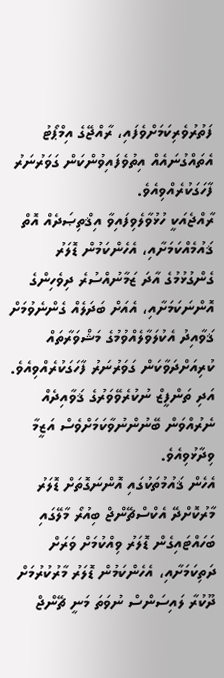ފަތުރުވެރިކަމަށްވެފައި، ރާއްޖޭގެ އިމްޕޯޓު އެތައްގުނައެއް އިތުވެފައިވުންކަން ގަވަރުނަރު ފާހަގަކުރެއްވިއެވެ.
ރާއްޖެއަކީ ހުޅުވާލެވިފައިވާ އިޤްތިޞަދެއް އޮތް ޤައުމެއްކަމަށާއި، އެހެންކަމުން ޑޮލަރު ގެންގުޅުމުގެ އާދަ ޒަމާނުއްސުރެ ދިވެހިންގެ އޮންނަކަމަށާއި، އެއަށް ބަދަލެއް ގެންނެވުމަށް ޤަވާއިދު އެކުލަވާލެއްވުމުގެ މަޝްވަރާތައް ކުރިއަށްދަވާކަން ގަވަރުނަރު ފާހަގަކުރެއްވިއެވެ. އަދި ތަންފީޒް ނުކުރެވޭވަރުގެ ޤަވާއިދެއް ނެރުއްވަން ބޭނުންނުވާކަމަށްވެސް އަޒީމާ ވިދާޅުވިއެވެ.
އެހެން ޤައުމުތަކުގައި އޮންނަގޮތަށް ޑޮލަރު މާރުކޮށްދޭ އެކްސްޗޭންޖް ބިއުރޯ މާލޭގައި ބަހައްޓައިގެން ޑޮލަރު ވިއްކުމަށް ވަރަށް ދަތިކަމަށާއި، އެހެންކަމުން ޑޮލަރު މާރުކުރުމަށް ދޫކުރާ ލައިސަންސް ނުވަތަ މަނީ ޗޭންޖް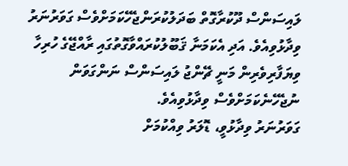ލައިސަންސް ދޫކުރާގޮތް ބަދަލުކުރަންޖެހޭކަމަށްވެސް ގަވަރުނަރު ވިދާޅުވިއެވެ. އަދި އެކަމަނާ ޤަބޫލުކުރައްވާގޮތުގައި ރާއްޖޭގެ ހުރިހާ ވިޔަފާރިވެރިން މަނީ ޗޭންޖު ލައިސަންސް ނަންގަވަން ނުޖެހޭނެކަމަށްވެސް ވިދާޅުވިއެވެ.
ގަވަރުނަރު ވިދާޅުވީ، ޑޮލަރު ވިއްކުމަށް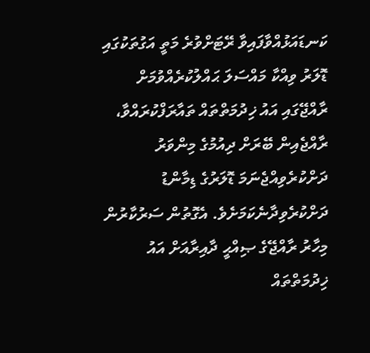ކަނޑައަޅުއްވާފައިވާ ރޭޓަށްވުރެ މަތީ އަގުތަކުގައި ޑޮލަރު ވިއްކާ މައްސަލަ ޙައްލުކުރެއްވުމަށް ރާއްޖޭގައި އައު ޚިދުމަތްތައް ތައާރަފްކުރައްވާ، ރާއްޖެއިން ބޭރަށް ދިއުމުގެ މިންވަރު ދަށްކުރެވިއްޖެނަމަ ޑޮލަރުގެ ޑިމާންޑު ދަށްކުރެވިދާނެކަމަށެވެ. އެގޮތުން ސަރުކާރުން މިހާރު ރާއްޖޭގެ ޞިއްޙީ ދާއިރާއަށް އައު ޚިދުމަތްތައް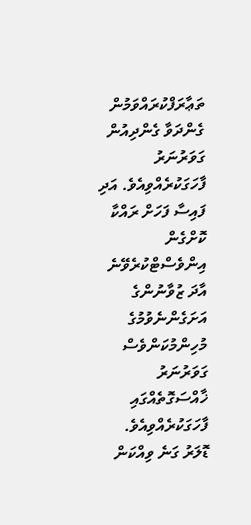ތަޢާރަފްކުރައްވަމުން ގެންދަވާ ގެންދިއުން ގަވަރުނަރު ފާހަގަކުރެއްވިއެވެ. އަދި ފައިސާ ފަހަށް ރައްކާ ކޮށްގެން އިންވެސްޓްކުރެވޭނެ އާދަ ޒުވާނުންގެ އަށަގެންނެވުމުގެ މުހިންމުކަންވެސް ގަވަރުނަރު ޚާއްސަގޮތެއްގައި ފާހަގަކުރެއްވިއެވެ.
ޑޮލަރު ގަނެ ވިއްކަން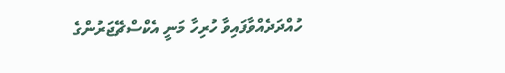ހުއްދަދެއްވާފައިވާ ހުރިހާ މަނީ އެކްސްޗޭޖަރުންގެ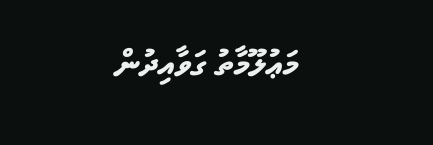މަޢުލޫމާތު ގަވާއިދުން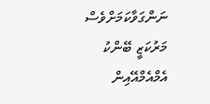ނަންގަވާކަމަށްވެސް މަރުކަޒީ ބޭންކު އެމްއެމްއޭއިން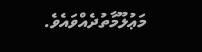މަޢުލޫމާތުދެއްވައެވެ.